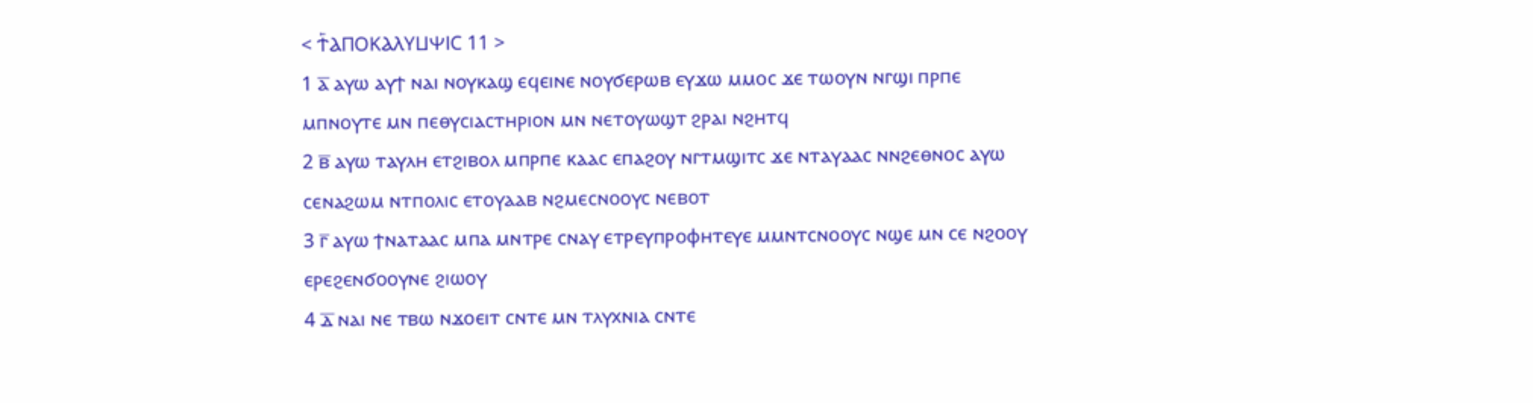< Ϯ⳰ⲀⲠⲞⲔⲀⲖⲨⳘⲮⲒⲤ 11 >
1 ⲁ̅ ⲁⲩⲱ ⲁⲩϯ ⲛⲁⲓ ⲛⲟⲩⲕⲁϣ ⲉϥⲉⲓⲛⲉ ⲛⲟⲩϭⲉⲣⲱⲃ ⲉⲩϫⲱ ⲙⲙⲟⲥ ϫⲉ ⲧⲱⲟⲩⲛ ⲛⲅϣⲓ ⲡⲣⲡⲉ ⲙⲡⲛⲟⲩⲧⲉ ⲙⲛ ⲡⲉⲑⲩⲥⲓⲁⲥⲧⲏⲣⲓⲟⲛ ⲙⲛ ⲛⲉⲧⲟⲩⲱϣⲧ ϩⲣⲁⲓ ⲛϩⲏⲧϥ
2 ⲃ̅ ⲁⲩⲱ ⲧⲁⲩⲗⲏ ⲉⲧϩⲓⲃⲟⲗ ⲙⲡⲣⲡⲉ ⲕⲁⲁⲥ ⲉⲡⲁϩⲟⲩ ⲛⲅⲧⲙϣⲓⲧⲥ ϫⲉ ⲛⲧⲁⲩⲁⲁⲥ ⲛⲛϩⲉⲑⲛⲟⲥ ⲁⲩⲱ ⲥⲉⲛⲁϩⲱⲙ ⲛⲧⲡⲟⲗⲓⲥ ⲉⲧⲟⲩⲁⲁⲃ ⲛϩⲙⲉⲥⲛⲟⲟⲩⲥ ⲛⲉⲃⲟⲧ
3 ⲅ̅ ⲁⲩⲱ ϯⲛⲁⲧⲁⲁⲥ ⲙⲡⲁ ⲙⲛⲧⲣⲉ ⲥⲛⲁⲩ ⲉⲧⲣⲉⲩⲡⲣⲟⲫⲏⲧⲉⲩⲉ ⲙⲙⲛⲧⲥⲛⲟⲟⲩⲥ ⲛϣⲉ ⲙⲛ ⲥⲉ ⲛϩⲟⲟⲩ ⲉⲣⲉϩⲉⲛϭⲟⲟⲩⲛⲉ ϩⲓⲱⲟⲩ
4 ⲇ̅ ⲛⲁⲓ ⲛⲉ ⲧⲃⲱ ⲛϫⲟⲉⲓⲧ ⲥⲛⲧⲉ ⲙⲛ ⲧⲗⲩⲭⲛⲓⲁ ⲥⲛⲧⲉ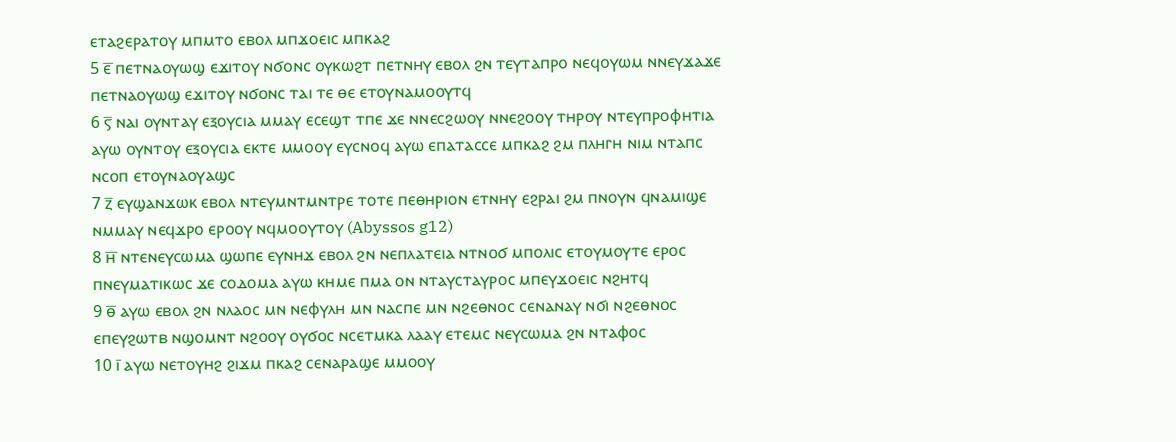ⲉⲧⲁϩⲉⲣⲁⲧⲟⲩ ⲙⲡⲙⲧⲟ ⲉⲃⲟⲗ ⲙⲡϫⲟⲉⲓⲥ ⲙⲡⲕⲁϩ
5 ⲉ̅ ⲡⲉⲧⲛⲁⲟⲩⲱϣ ⲉϫⲓⲧⲟⲩ ⲛϭⲟⲛⲥ ⲟⲩⲕⲱϩⲧ ⲡⲉⲧⲛⲏⲩ ⲉⲃⲟⲗ ϩⲛ ⲧⲉⲩⲧⲁⲡⲣⲟ ⲛⲉϥⲟⲩⲱⲙ ⲛⲛⲉⲩϫⲁϫⲉ ⲡⲉⲧⲛⲁⲟⲩⲱϣ ⲉϫⲓⲧⲟⲩ ⲛϭⲟⲛⲥ ⲧⲁⲓ ⲧⲉ ⲑⲉ ⲉⲧⲟⲩⲛⲁⲙⲟⲟⲩⲧϥ
6 ⲋ̅ ⲛⲁⲓ ⲟⲩⲛⲧⲁⲩ ⲉⲝⲟⲩⲥⲓⲁ ⲙⲙⲁⲩ ⲉⲥⲉϣⲧ ⲧⲡⲉ ϫⲉ ⲛⲛⲉⲥϩⲱⲟⲩ ⲛⲛⲉϩⲟⲟⲩ ⲧⲏⲣⲟⲩ ⲛⲧⲉⲩⲡⲣⲟⲫⲏⲧⲓⲁ ⲁⲩⲱ ⲟⲩⲛⲧⲟⲩ ⲉⲝⲟⲩⲥⲓⲁ ⲉⲕⲧⲉ ⲙⲙⲟⲟⲩ ⲉⲩⲥⲛⲟϥ ⲁⲩⲱ ⲉⲡⲁⲧⲁⲥⲥⲉ ⲙⲡⲕⲁϩ ϩⲙ ⲡⲗⲏⲅⲏ ⲛⲓⲙ ⲛⲧⲁⲡⲥ ⲛⲥⲟⲡ ⲉⲧⲟⲩⲛⲁⲟⲩⲁϣⲥ
7 ⲍ̅ ⲉⲩϣⲁⲛϫⲱⲕ ⲉⲃⲟⲗ ⲛⲧⲉⲩⲙⲛⲧⲙⲛⲧⲣⲉ ⲧⲟⲧⲉ ⲡⲉⲑⲏⲣⲓⲟⲛ ⲉⲧⲛⲏⲩ ⲉϩⲣⲁⲓ ϩⲙ ⲡⲛⲟⲩⲛ ϥⲛⲁⲙⲓϣⲉ ⲛⲙⲙⲁⲩ ⲛⲉϥϫⲣⲟ ⲉⲣⲟⲟⲩ ⲛϥⲙⲟⲟⲩⲧⲟⲩ (Abyssos g12)
8 ⲏ̅ ⲛⲧⲉⲛⲉⲩⲥⲱⲙⲁ ϣⲱⲡⲉ ⲉⲩⲛⲏϫ ⲉⲃⲟⲗ ϩⲛ ⲛⲉⲡⲗⲁⲧⲉⲓⲁ ⲛⲧⲛⲟϭ ⲙⲡⲟⲗⲓⲥ ⲉⲧⲟⲩⲙⲟⲩⲧⲉ ⲉⲣⲟⲥ ⲡⲛⲉⲩⲙⲁⲧⲓⲕⲱⲥ ϫⲉ ⲥⲟⲇⲟⲙⲁ ⲁⲩⲱ ⲕⲏⲙⲉ ⲡⲙⲁ ⲟⲛ ⲛⲧⲁⲩⲥⲧⲁⲩⲣⲟⲥ ⲙⲡⲉⲩϫⲟⲉⲓⲥ ⲛϩⲏⲧϥ
9 ⲑ̅ ⲁⲩⲱ ⲉⲃⲟⲗ ϩⲛ ⲛⲗⲁⲟⲥ ⲙⲛ ⲛⲉⲫⲩⲗⲏ ⲙⲛ ⲛⲁⲥⲡⲉ ⲙⲛ ⲛϩⲉⲑⲛⲟⲥ ⲥⲉⲛⲁⲛⲁⲩ ⲛϭⲓ ⲛϩⲉⲑⲛⲟⲥ ⲉⲡⲉⲩϩⲱⲧⲃ ⲛϣⲟⲙⲛⲧ ⲛϩⲟⲟⲩ ⲟⲩϭⲟⲥ ⲛⲥⲉⲧⲙⲕⲁ ⲗⲁⲁⲩ ⲉⲧⲉⲙⲥ ⲛⲉⲩⲥⲱⲙⲁ ϩⲛ ⲛⲧⲁⲫⲟⲥ
10 ⲓ̅ ⲁⲩⲱ ⲛⲉⲧⲟⲩⲏϩ ϩⲓϫⲙ ⲡⲕⲁϩ ⲥⲉⲛⲁⲣⲁϣⲉ ⲙⲙⲟⲟⲩ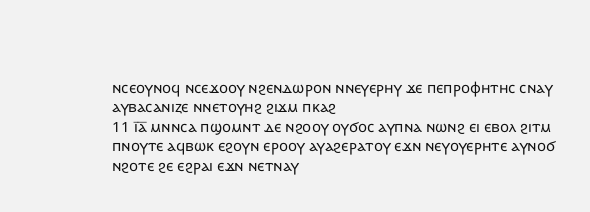ⲛⲥⲉⲟⲩⲛⲟϥ ⲛⲥⲉϫⲟⲟⲩ ⲛϩⲉⲛⲇⲱⲣⲟⲛ ⲛⲛⲉⲩⲉⲣⲏⲩ ϫⲉ ⲡⲉⲡⲣⲟⲫⲏⲧⲏⲥ ⲥⲛⲁⲩ ⲁⲩⲃⲁⲥⲁⲛⲓⲍⲉ ⲛⲛⲉⲧⲟⲩⲏϩ ϩⲓϫⲙ ⲡⲕⲁϩ
11 ⲓ̅ⲁ̅ ⲙⲛⲛⲥⲁ ⲡϣⲟⲙⲛⲧ ⲇⲉ ⲛϩⲟⲟⲩ ⲟⲩϭⲟⲥ ⲁⲩⲡⲛⲁ ⲛⲱⲛϩ ⲉⲓ ⲉⲃⲟⲗ ϩⲓⲧⲙ ⲡⲛⲟⲩⲧⲉ ⲁϥⲃⲱⲕ ⲉϩⲟⲩⲛ ⲉⲣⲟⲟⲩ ⲁⲩⲁϩⲉⲣⲁⲧⲟⲩ ⲉϫⲛ ⲛⲉⲩⲟⲩⲉⲣⲏⲧⲉ ⲁⲩⲛⲟϭ ⲛϩⲟⲧⲉ ϩⲉ ⲉϩⲣⲁⲓ ⲉϫⲛ ⲛⲉⲧⲛⲁⲩ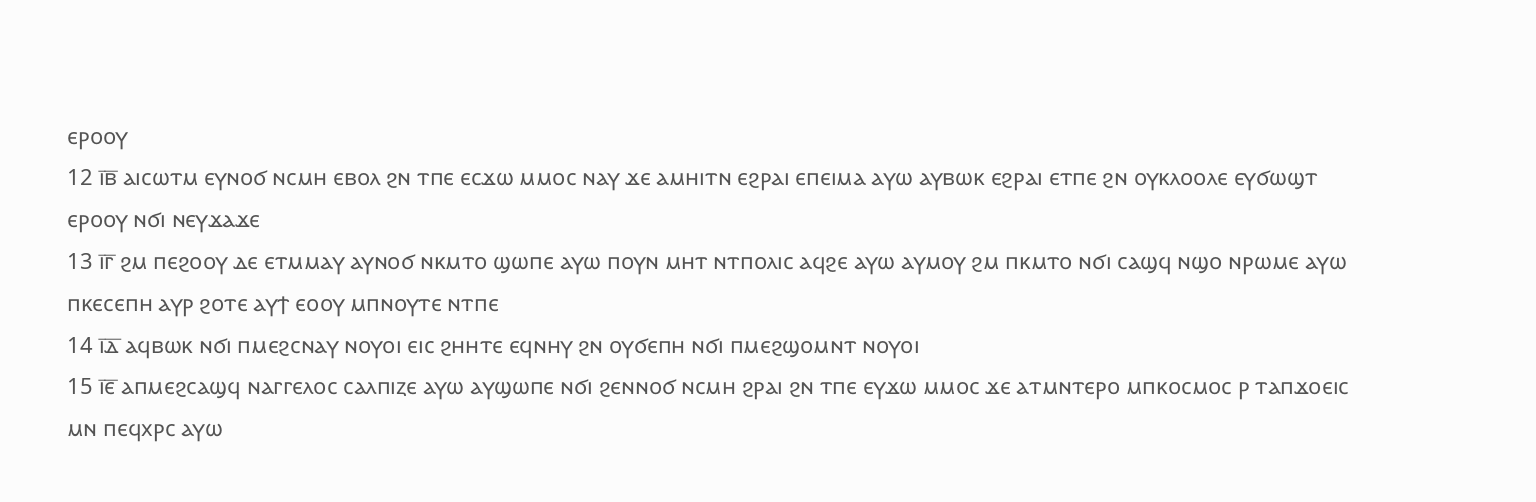ⲉⲣⲟⲟⲩ
12 ⲓ̅ⲃ̅ ⲁⲓⲥⲱⲧⲙ ⲉⲩⲛⲟϭ ⲛⲥⲙⲏ ⲉⲃⲟⲗ ϩⲛ ⲧⲡⲉ ⲉⲥϫⲱ ⲙⲙⲟⲥ ⲛⲁⲩ ϫⲉ ⲁⲙⲏⲓⲧⲛ ⲉϩⲣⲁⲓ ⲉⲡⲉⲓⲙⲁ ⲁⲩⲱ ⲁⲩⲃⲱⲕ ⲉϩⲣⲁⲓ ⲉⲧⲡⲉ ϩⲛ ⲟⲩⲕⲗⲟⲟⲗⲉ ⲉⲩϭⲱϣⲧ ⲉⲣⲟⲟⲩ ⲛϭⲓ ⲛⲉⲩϫⲁϫⲉ
13 ⲓ̅ⲅ̅ ϩⲙ ⲡⲉϩⲟⲟⲩ ⲇⲉ ⲉⲧⲙⲙⲁⲩ ⲁⲩⲛⲟϭ ⲛⲕⲙⲧⲟ ϣⲱⲡⲉ ⲁⲩⲱ ⲡⲟⲩⲛ ⲙⲏⲧ ⲛⲧⲡⲟⲗⲓⲥ ⲁϥϩⲉ ⲁⲩⲱ ⲁⲩⲙⲟⲩ ϩⲙ ⲡⲕⲙⲧⲟ ⲛϭⲓ ⲥⲁϣϥ ⲛϣⲟ ⲛⲣⲱⲙⲉ ⲁⲩⲱ ⲡⲕⲉⲥⲉⲡⲏ ⲁⲩⲣ ϩⲟⲧⲉ ⲁⲩϯ ⲉⲟⲟⲩ ⲙⲡⲛⲟⲩⲧⲉ ⲛⲧⲡⲉ
14 ⲓ̅ⲇ̅ ⲁϥⲃⲱⲕ ⲛϭⲓ ⲡⲙⲉϩⲥⲛⲁⲩ ⲛⲟⲩⲟⲓ ⲉⲓⲥ ϩⲏⲏⲧⲉ ⲉϥⲛⲏⲩ ϩⲛ ⲟⲩϭⲉⲡⲏ ⲛϭⲓ ⲡⲙⲉϩϣⲟⲙⲛⲧ ⲛⲟⲩⲟⲓ
15 ⲓ̅ⲉ̅ ⲁⲡⲙⲉϩⲥⲁϣϥ ⲛⲁⲅⲅⲉⲗⲟⲥ ⲥⲁⲗⲡⲓⲍⲉ ⲁⲩⲱ ⲁⲩϣⲱⲡⲉ ⲛϭⲓ ϩⲉⲛⲛⲟϭ ⲛⲥⲙⲏ ϩⲣⲁⲓ ϩⲛ ⲧⲡⲉ ⲉⲩϫⲱ ⲙⲙⲟⲥ ϫⲉ ⲁⲧⲙⲛⲧⲉⲣⲟ ⲙⲡⲕⲟⲥⲙⲟⲥ ⲣ ⲧⲁⲡϫⲟⲉⲓⲥ ⲙⲛ ⲡⲉϥⲭⲣⲥ ⲁⲩⲱ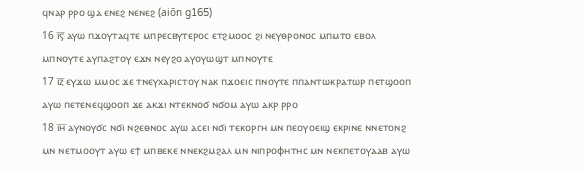ϥⲛⲁⲣ ⲣⲣⲟ ϣⲁ ⲉⲛⲉϩ ⲛⲉⲛⲉϩ (aiōn g165)
16 ⲓ̅ⲋ̅ ⲁⲩⲱ ⲡϫⲟⲩⲧⲁϥⲧⲉ ⲙⲡⲣⲉⲥⲃⲩⲧⲉⲣⲟⲥ ⲉⲧϩⲙⲟⲟⲥ ϩⲓ ⲛⲉⲩⲑⲣⲟⲛⲟⲥ ⲙⲡⲙⲧⲟ ⲉⲃⲟⲗ ⲙⲡⲛⲟⲩⲧⲉ ⲁⲩⲡⲁϩⲧⲟⲩ ⲉϫⲛ ⲛⲉⲩϩⲟ ⲁⲩⲟⲩⲱϣⲧ ⲙⲡⲛⲟⲩⲧⲉ
17 ⲓ̅ⲍ̅ ⲉⲩϫⲱ ⲙⲙⲟⲥ ϫⲉ ⲧⲛⲉⲩⲭⲁⲣⲓⲥⲧⲟⲩ ⲛⲁⲕ ⲡϫⲟⲉⲓⲥ ⲡⲛⲟⲩⲧⲉ ⲡⲡⲁⲛⲧⲱⲕⲣⲁⲧⲱⲣ ⲡⲉⲧϣⲟⲟⲡ ⲁⲩⲱ ⲡⲉⲧⲉⲛⲉϥϣⲟⲟⲡ ϫⲉ ⲁⲕϫⲓ ⲛⲧⲉⲕⲛⲟϭ ⲛϭⲟⲙ ⲁⲩⲱ ⲁⲕⲣ ⲣⲣⲟ
18 ⲓ̅ⲏ̅ ⲁⲩⲛⲟⲩϭⲥ ⲛϭⲓ ⲛϩⲉⲑⲛⲟⲥ ⲁⲩⲱ ⲁⲥⲉⲓ ⲛϭⲓ ⲧⲉⲕⲟⲣⲅⲏ ⲙⲛ ⲡⲉⲟⲩⲟⲉⲓϣ ⲉⲕⲣⲓⲛⲉ ⲛⲛⲉⲧⲟⲛϩ ⲙⲛ ⲛⲉⲧⲙⲟⲟⲩⲧ ⲁⲩⲱ ⲉϯ ⲙⲡⲃⲉⲕⲉ ⲛⲛⲉⲕϩⲙϩⲁⲗ ⲙⲛ ⲛⲓⲡⲣⲟⲫⲏⲧⲏⲥ ⲙⲛ ⲛⲉⲕⲡⲉⲧⲟⲩⲁⲁⲃ ⲁⲩⲱ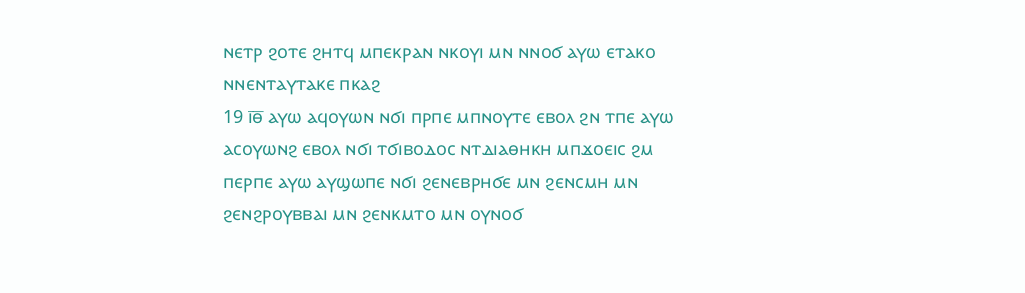ⲛⲉⲧⲣ ϩⲟⲧⲉ ϩⲏⲧϥ ⲙⲡⲉⲕⲣⲁⲛ ⲛⲕⲟⲩⲓ ⲙⲛ ⲛⲛⲟϭ ⲁⲩⲱ ⲉⲧⲁⲕⲟ ⲛⲛⲉⲛⲧⲁⲩⲧⲁⲕⲉ ⲡⲕⲁϩ
19 ⲓ̅ⲑ̅ ⲁⲩⲱ ⲁϥⲟⲩⲱⲛ ⲛϭⲓ ⲡⲣⲡⲉ ⲙⲡⲛⲟⲩⲧⲉ ⲉⲃⲟⲗ ϩⲛ ⲧⲡⲉ ⲁⲩⲱ ⲁⲥⲟⲩⲱⲛϩ ⲉⲃⲟⲗ ⲛϭⲓ ⲧϭⲓⲃⲟⲇⲟⲥ ⲛⲧⲇⲓⲁⲑⲏⲕⲏ ⲙⲡϫⲟⲉⲓⲥ ϩⲙ ⲡⲉⲣⲡⲉ ⲁⲩⲱ ⲁⲩϣⲱⲡⲉ ⲛϭⲓ ϩⲉⲛⲉⲃⲣⲏϭⲉ ⲙⲛ ϩⲉⲛⲥⲙⲏ ⲙⲛ ϩⲉⲛϩⲣⲟⲩⲃⲃⲁⲓ ⲙⲛ ϩⲉⲛⲕⲙⲧⲟ ⲙⲛ ⲟⲩⲛⲟϭ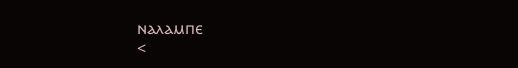ⲛⲁⲗⲁⲙⲡⲉ
<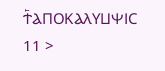Ϯ⳰ⲀⲠⲞⲔⲀⲖⲨⳘⲮⲒⲤ 11 >